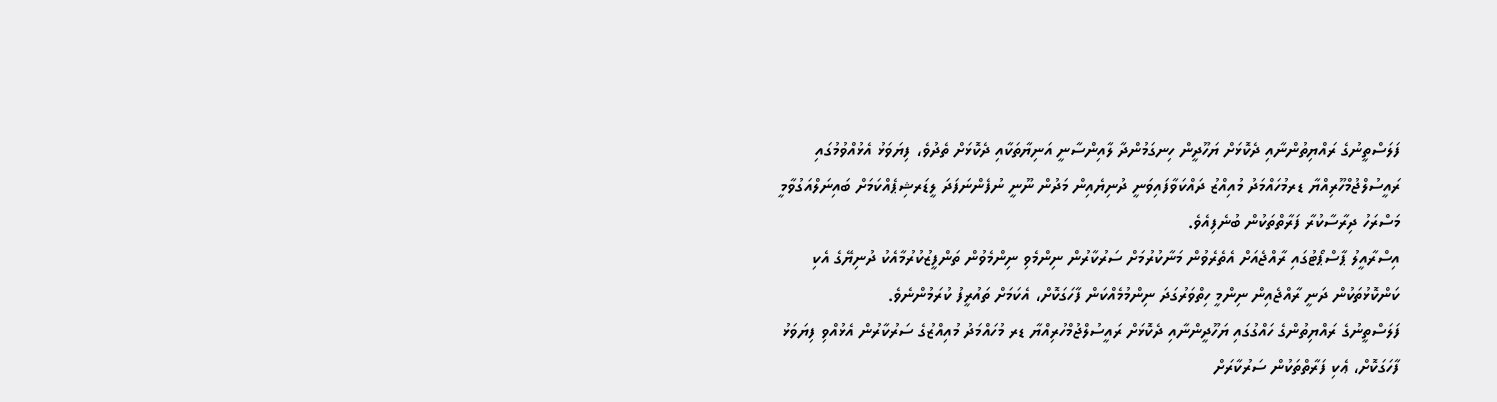ފަލަސްތީނުގެ ރައްޔިތުންނާއި ދެކޮޅަށް ޔަހޫދީން ހިނގަމުންދާ ލާއިންސާނީ އަނިޔާތަކާއި ދެކޮޅަށް ތެދުވެ، ފިޔަވަޅު އެޅުއްވުމުގައި ރައީސުލްޖުމްހޫރިއްޔާ ޑރމުހައްމަދު މުއިއްޒު ދައްކަވާފައިވަނީ ދުނިޔެއިން މަދުން ނޫނީ ނުފެންނަފަދަ ލީޑަރޝިޕެއްކަމަށް ބައިނަލްއަގުވާމީ މަސްރަހު ދިރާސާކުރާ ފަރާތްތަކުން ބުނެފިއެވެ.
އިސްރާއީލު ޕާސްޕޯޓުގައި ރާއްޖެއަށް އެތެރެވުން މަނާކުރުމަށް ސަރުކާރުން ނިންމެވި ނިންމެވުން ތަންފީޒުކުރުމާއެކު ދުނިޔޭގެ އެކި ކަންކޮޅުތަކުން ދަނީ ރާއްޖެއިން ނިންމީ ހިތްވަރުގަދަ ނިންމުމެއްކަން ފާހަގަކޮށް، އެކަމަށް ތައުރީފު ކުރަމުންނެވެ.
ފަލަސްތީނުގެ ރައްޔިތުންގެ ހައްގުގައި ޔަހޫދީންނާއި ދެކޮޅަށް ރައީސުލްޖުމްހުރިއްޔާ ޑރ މުހައްމަދު މުއިއްޒުގެ ސަރުކާރުން އެޅުއްވި ފިޔަވަޅު ފާހަގަކޮށް، ޢެކި ފަރާތްތަކުން ސަރުކާރަށް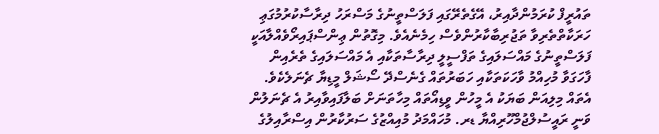ތައުރީފް ކުރަމުންދާއިރު، އޭގެތެރޭގައި ފަލަސްތީނުގެ މަސްރަހު ދިރާސާކުރުމުގަޢި ހަރަކާތްތެރިވާ ތަޖުރިބާކާރުންވެސް ހިމެނެއެވެ. މިގޮތުން ޢިންސްޕައިރޯވެއްލާއަކީ ފަލަސްތީނުގެ މައްސަލައިގެ ތަފްސީލީ ދިރާސާތަކާއި އެ މައްސަލައިގެ ތެރެއިން ފާހަގަވާ މުހިއްމު ވާހަކަތަކާއި ހަބަރުތައް ގެނެސްދޭ ސޯޝަލް މީޑިޔާ ޗެނަލެކެވެ. އެތައް މިލިއަން ބަޔަކު އެ މީހުން ވީޑިއޯތައް މިހާތަނަށް ބަލާފައިވާއިރު އެ ޗެނަލުން ވަނީ ރައީސުލްޖުމްހޫރިއްޔާ ޑރ. މުހައްމަދު މުއިއްޒުގެ ސަރުކާރުން އިސްރާއިލުގެ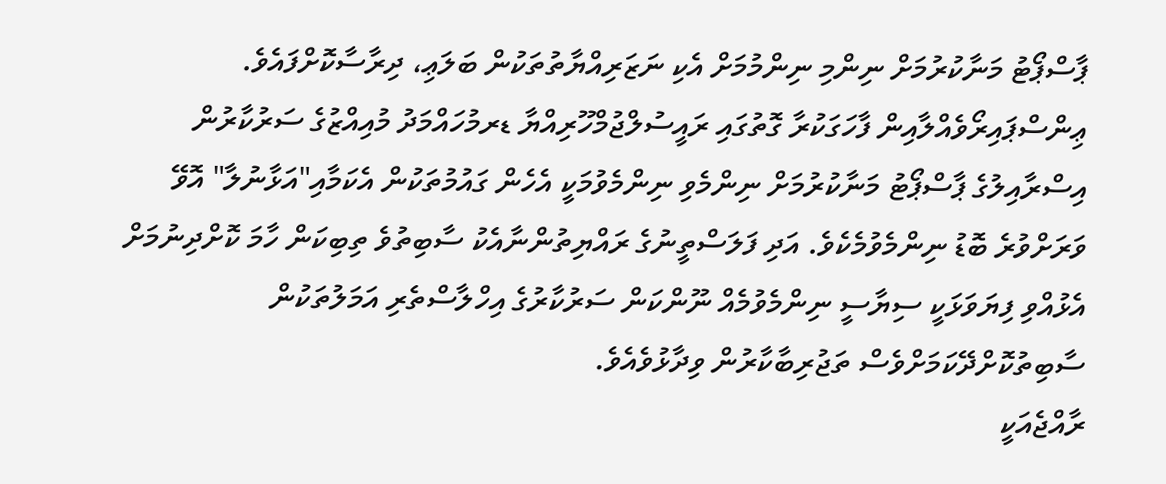ޕާސްޕޯޓު މަނާކުރުމަށް ނިންމި ނިންމުމަށް އެކި ނަޒަރިއްޔާތުތަކުން ބަލަޢި، ދިރާސާކޮށްފައެވެ.
ޢިންސްޕައިރޯވެއްލާއިން ފާހަގަކުރާ ގޮތުގައި ރައީސުލްޖުމްހޫރިއްޔާ ޑރމުހައްމަދު މުއިއްޒުގެ ސަރުކާރުން އިސްރާއިލުގެ ޕާސްޕޯޓު މަނާކުރުމަށް ނިންމެވި ނިންމެވުމަކީ އެހެން ގައުމުތަކުން އެކަމާއި"އަޅާނުލާ" އޮވޭ ވަރަށްވުރެ ބޮޑު ނިންމެވުމެކެވެ. އަދި ފަލަސްތީނުގެ ރައްޔިތުންނާއެކު ސާބިތުވެ ތިބިކަން ހާމަ ކޮށްދިނުމަށް އެޅުއްވި ފިޔަވަޅަކީ ސިޔާސީ ނިންމެވުމެއް ނޫންކަން ސަރުކާރުގެ އިހްލާސްތެރި އަމަލުތަކުން ސާބިތުކޮށްދޭކަމަށްވެސް ތަޖުރިބާކާރުން ވިދާޅުވެއެވެ.
ރާއްޖެއަކީ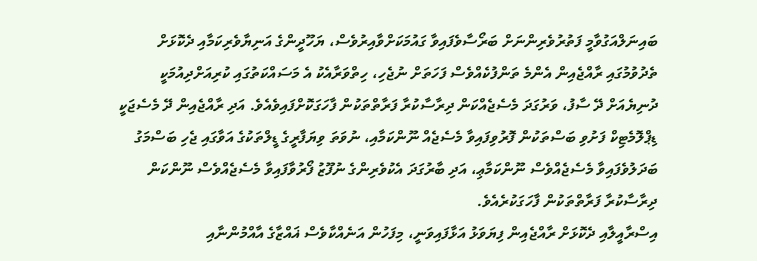ބައިނަލްއަގުވާމީ ފަތުރުވެރިންނަށް ބަރޯސާވެފައިވާ ގައުމަކަށްވާއިރުވެސް، ޔަހޫދީންގެ އަނިޔާވެރިކަމާއި ދެކޮޅަށް ތެދުވުމުގައި ރާއްޖެއިން އެންމެ ތަންފުކެއްވެސް ފަހަތަށް ނުޖެހި، ހިތްވަރާއެކު އެ މަސައްކަތުގައި ކުރިއަށްދިއުމަކީ ދުނިޔެއަށް ދޭ ސާފު، ވަރުގަދަ މެސެޖެއްކަން ދިރާސާކުރާ ފަރާތްތަކުން ފާހަގަކޮށްފައިވެއެވެ. އަދި ރާއްޖެއިން ދޭ މެސެޖަކީ ޑިޕްލޮމެޓިކް ފަށުވި ބަސްތަކުން ފޮރުވިފައިވާ މެސެޖެއް ނޫންކަމާއި، ނުވަތަ ވިޔަފާރީގެ ޑީލްތަކުގެ އަވާގައި ޖެހި ބަސްމަގު ބަދަލުވެފައިވާ މެސެޖެއްވެސް ނޫންކަމާޢި، އަދި ބާރުގަދަ އެކުވެރިންގެ ނުފޫޒު ފޯރުވާފައިވާ މެސެޖެއްވެސް ނޫންކަން ދިރާސާކުރާ ފަރާތްތަކުން ފާހަގަކުރެއެވެ.
އިސްރާއީލާއި ދެކޮޅަށް ރާއްޖެއިން ފިޔަވަޅު އަޅާފައިވަނީ، މިފަހުން އަނެއްކާވެސް ޣައްޒާގެ އާއްމުންނާއި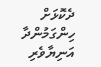ދެކޮޅަށް ހިންގަމުންދާ އަނިޔާވެރި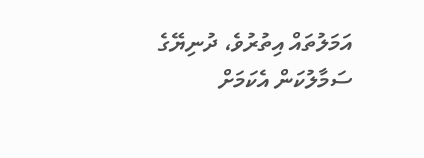އަމަލުތައް އިތުރުވެ، ދުނިޔޭގެ ސަމާލުކަން އެކަމަށް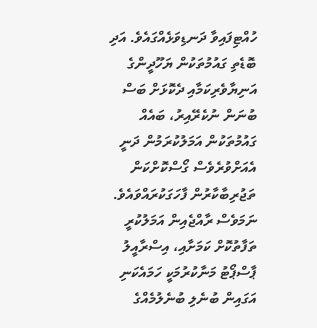ހުއްޓިފައިވާ ދަނޑިވަޅެއްގައެވެ. އަދި ބޮޑެތި ގައުމުތަކުން ޔަހޫދީންގެ އަނިޔާވެރިކަމާއި ދެކޮޅަށް ބަސް ބުނަން ނުކެރޭއިރު، ބައެއް ގައުމުތަކުން އަމަލުކުރަމުން ދަނީ އެއަށްވުރެވެސް ގޯސްކޮށްކަން ތަޖުރިބާކާރުން ފާހަގަކުރައްވައެވެ. ނަމަވެސް ރާއްޖެއިން އަމަލުކުރީ ތަފާތުކޮށް ކަމަށާއި، އިސްރާއީލު ޕާސްޕޯޓު މަނާކުރުމަކީ ހަމައެކަނި އަގައިން ބުނެލި ބުނެލުމެއްގެ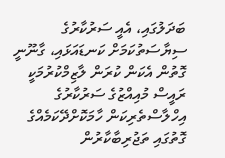ބަދަލުގައި، އެއީ ސަރުކާރުގެ ސިޔާސަތުކަމަށް ކަނޑައަޅައި، ގާނޫނީ ގޮތުން އެކަން ކުރަން ލާޒިމްކުރުމަކީ ރައީސް މުއިއްޒުގެ ސަރުކާރުގެ އިހްލާސްތެރިކަން ހާމަކޮށްދޭކަމެއްގެ ގޮތުގައި ތަޖުރިބާކާރުން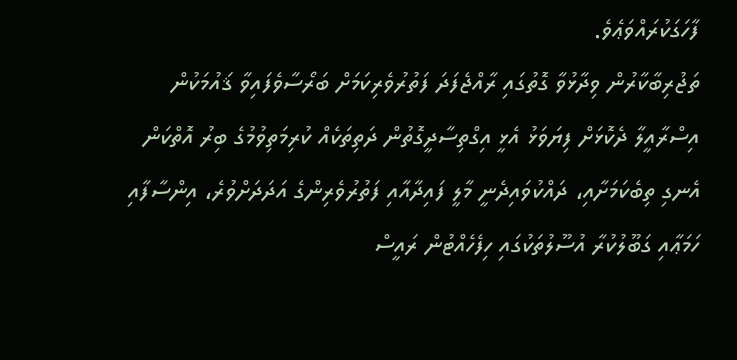ފާހަގަކުރައްވަޢެވެ.
ތަޖުރިބާކާރުން ވިދާޅުވާ ގޮތުގައި ރާއްޖެފަދަ ފަތުރުވެރިކަމަށް ބަރޯސާވެފައިވާ ޤައުމަކުން އިސްރާއީލާ ދެކޮޅަށް ފިޔަވަޅު އެޅީ އިގްތިސާދީގޮތުން ދަތިތަކެއް ކުރިމަތިވުމުގެ ބިރު އޮތްކަން އެނގި ތިބެކަމަށާއި، ދައްކުވައިދެނީ މާލީ ފައިދާއާއި ފަތުރުވެރިންގެ އަދަދަށްވުރެ، އިންސާފާއި ހަމަޢާއި ގަބޫލުކުރާ އުސޫލުތަކުގައި ހިފެހެއްޓުން ރައީސް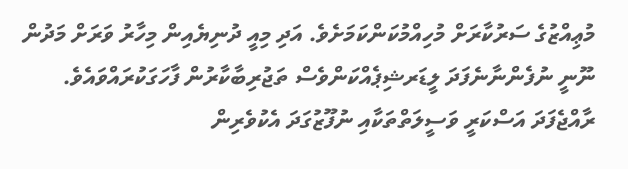މުޢިއްޒުގެ ސަރުކާރަށް މުހިއްމުކަންކަމަށެވެ. އަދި މިއީ ދުނިޔެއިން މިހާރު ވަރަށް މަދުން ނޫނީ ނުފެންނާނެފަދަ ލީޑަރޝިޕެއްކަންވެސް ތަޖުރިބާކާރުން ފާހަގަކުރައްވައެވެ.
ރާއްޖެފަދަ އަސްކަރީ ވަސީލަތްތަކާއި ނުފޫޒުގަދަ އެކުވެރިން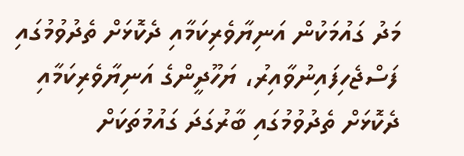މަދު ގައުމަކުން އަނިޔާވެރިކަމާއި ދެކޮޅަށް ތެދުވުމުގައި ފަސްޖެހިފައިނުވާއިރު، ޔަހޫދީންގެ އަނިޔާވެރިކަމާއި ދެކޮޅަށް ތެދުވުމުގައި ބާރުގަދަ ގައުމުތަކަށް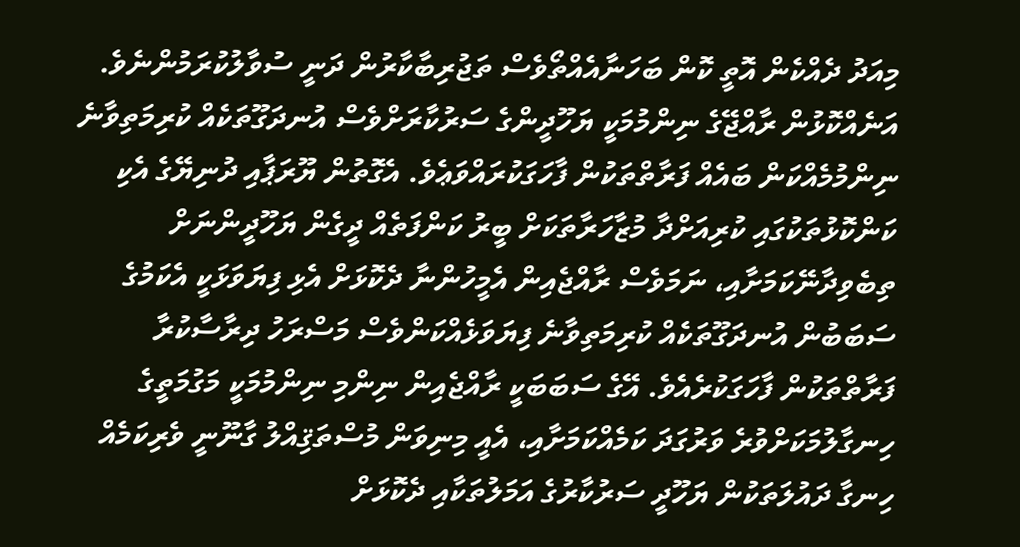މިއަދު ދެއްކެން އޮތީ ކޮން ބަހަނާއެއްތޯވެސް ތަޖުރިބާކާރުން ދަނީ ސުވާލުކުރަމުންނެވެ.
އަނެއްކޮޅުން ރާއްޖޭގެ ނިންމުމަކީ ޔަހޫދީންގެ ސަރުކާރަށްވެސް އުނދަގޫތަކެއް ކުރިމަތިވާނެ ނިންމުމެއްކަން ބައެއް ފަރާތްތަކުން ފާހަގަކުރައްވަޢެވެ. އެގޮތުން ޔޫރަޕާއި ދުނިޔޭގެ އެކި ކަންކޮޅުތަކުގައި ކުރިއަށްދާ މުޒާހަރާތަކަށް ބީރު ކަންފަތެއް ދީގެން ޔަހޫދީންނަށް ތިބެވިދާނޭކަމަށާއި، ނަމަވެސް ރާއްޖެއިން އެމީހުންނާ ދެކޮޅަށް އެޅި ފިޔަވަޅަކީ އެކަމުގެ ސަބަބުން އުނދަގޫތަކެއް ކުރިމަތިވާނެ ފިޔަވަޅެއްކަންވެސް މަސްރަހު ދިރާސާކުރާ ފަރާތްތަކުން ފާހަގަކުރެއެވެ. އޭގެ ސަބަބަކީ ރާއްޖެއިން ނިންމި ނިންމުމަކީ މަގުމަތީގެ ހިނގާލުމަކަށްވުރެ ވަރުގަދަ ކަމެއްކަމަށާއި، އެއީ މިނިވަން މުސްތަޤިއްލު ގާނޫނީ ވެރިކަމެއް ހިނގާ ދައުލަތަކުން ޔަހޫދީ ސަރުކާރުގެ އަމަލުތަކާއި ދެކޮޅަށް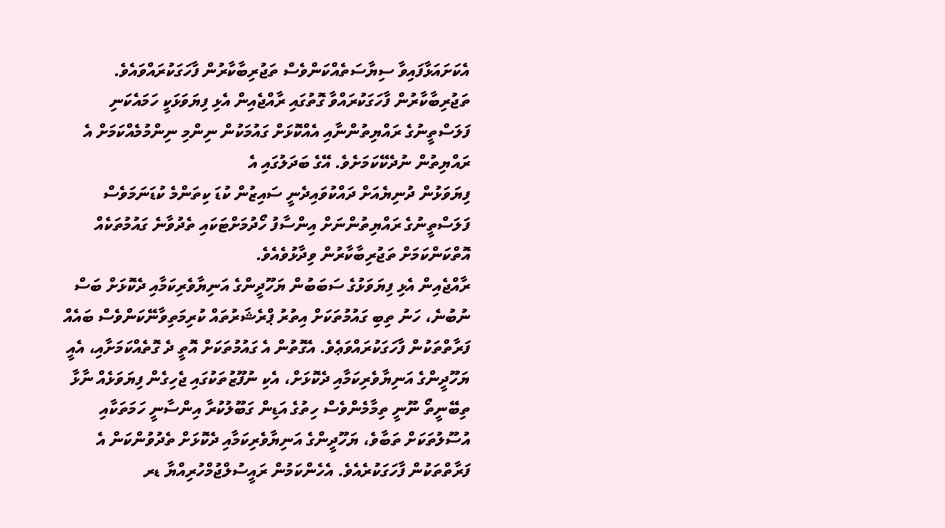އެކަށައަޅާފައިވާ ސިޔާސަތެއްކަންވެސް ތަޖުރިބާކާރުން ފާހަގަކުރައްވައެވެ.
ތަޖުރިބާކާރުން ފާހަގަކުރައްވާ ގޮތުގައި ރާއްޖެއިން އެޅި ފިޔަވަޅަކީ ހަމައެކަނި ފަލަސްތީނުގެ ރައްޔިތުންނާއި އެއްކޮޅަށް ގައުމަކުން ނިންމި ނިންމުމެއްކަމަށް އެ ރައްޔިތުން ނުދެކޭކަމަށެވެ. އޭގެ ބަދަލުގައި އެ
ފިޔަވަޅުން ދުނިޔެއަށް ދައްކުވައިދެނީ ސައިޒުން ކުޑަ ކިތަންމެ ކުޑަނަމަވެސް ފަލަސްތީނުގެ ރައްޔިތުންނަށް އިންސާފު ހޯދުމަށްޓަކައި ތެދުވާނެ ގައުމުތަކެއް އޮތްކަންކަމަށް ތަޖުރިބާކާރުން ވިދާޅުވެއެވެ.
ރާއްޖެއިން އެޅި ފިޔަވަޅުގެ ސަބަބުން ޔަހޫދީންގެ އަނިޔާވެރިކަމާއި ދެކޮޅަށް ބަސް ނުބުނެ، ހަނު ތިބި ގައުމުތަކަށް އިތުރު ޕްރެޝަރުތައް ކުރިމަތިވާނޭކަންވެސް ބައެއް ފަރާތްތަކުން ފާހަގަކުރައްވަޢެވެ. އެގޮތުން އެ ގައުމުތަކަށް އޮތީ ދެ ގޮތެއްކަމަށާއި، އެއީ ޔަހޫދީންގެ އަނިޔާވެރިކަމާއި ދެކޮޅަށް، އެކި ނުފޫޒުތަކުގައި ޖެހިގެން ފިޔަވަޅެއް ނާޅާ ތިބޭނީތޯ ނޫނީ ތިމާމެންވެސް ހިތުގެ އަޑިން ގަބޫލުކުރާ އިންސާނީ ހަމަތަކާއި އުސޫލުތަކަށް ތަބާވެ، ޔަހޫދީންގެ އަނިޔާވެރިކަމާއި ދެކޮޅަށް ތެދުވުންކަން އެ ފަރާތްތަކުން ފާހަގަކުރެއެވެ. އެހެންކަމުން ރައީސުލްޖުމްހުރިއްޔާ ޑރ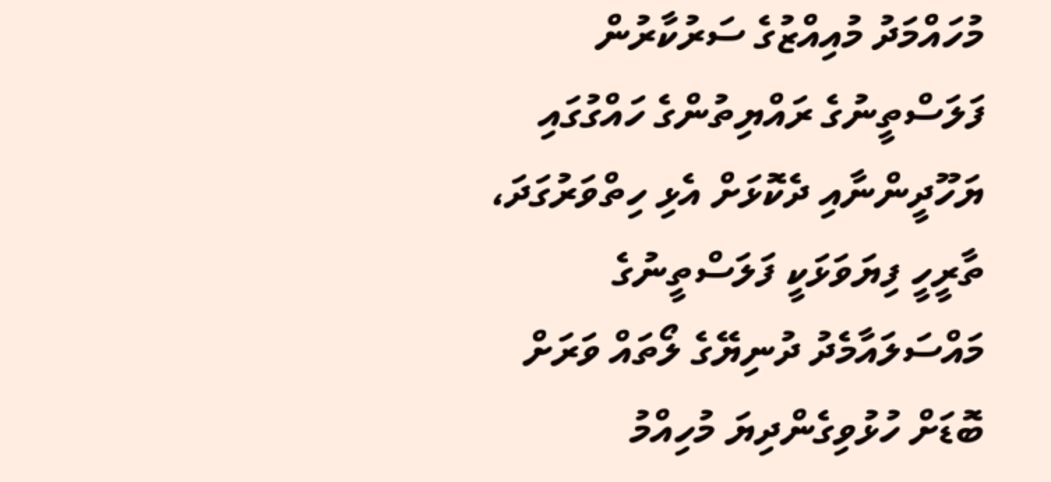މުހައްމަދު މުއިއްޒުގެ ސަރުކާރުން ފަލަސްތީނުގެ ރައްޔިތުންގެ ހައްގުގައި ޔަހޫދީންނާއި ދެކޮޅަށް އެޅި ހިތްވަރުގަދަ، ތާރީހީ ފިޔަވަޅަކީ ފަލަސްތީނުގެ މައްސަލައާމެދު ދުނިޔޭގެ ލޯތައް ވަރަށް ބޮޑަށް ހުޅުވިގެންދިޔަ މުހިއްމު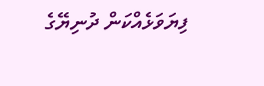ފިޔަވަޅެއްކަން ދުނިޔޭގެ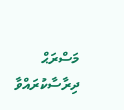މަސްރަޙް ދިރާސާކުރައްވާ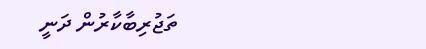ތަޖުރިބާކާރުން ދަނީ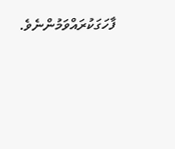ފާހަގަކުރައްވަމުންނެވެ.